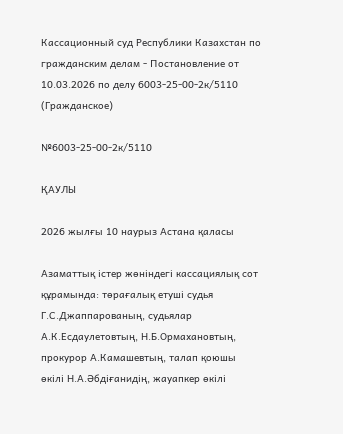Кассационный суд Республики Казахстан по гражданским делам - Постановление от 10.03.2026 по делу 6003-25-00-2к/5110 (Гражданское)

№6003-25-00-2к/5110

ҚАУЛЫ

2026 жылғы 10 наурыз Астана қаласы

Азаматтық істер жөніндегі кассациялық сот құрамында: төрағалық етуші судья Г.С.Джаппарованың, судьялар А.К.Есдаулетовтың, Н.Б.Ормахановтың, прокурор А.Камашевтың, талап қоюшы өкілі Н.А.Әбдіғанидің, жауапкер өкілі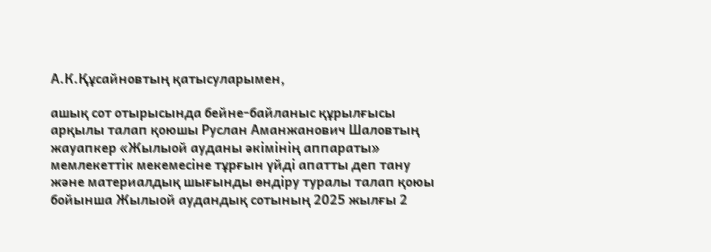А.К.Құсайновтың қатысуларымен,

ашық сот отырысында бейне-байланыс құрылғысы арқылы талап қоюшы Руслан Аманжанович Шаловтың жауапкер «Жылыой ауданы әкімінің аппараты» мемлекеттік мекемесіне тұрғын үйді апатты деп тану және материалдық шығынды өндіру туралы талап қоюы бойынша Жылыой аудандық сотының 2025 жылғы 2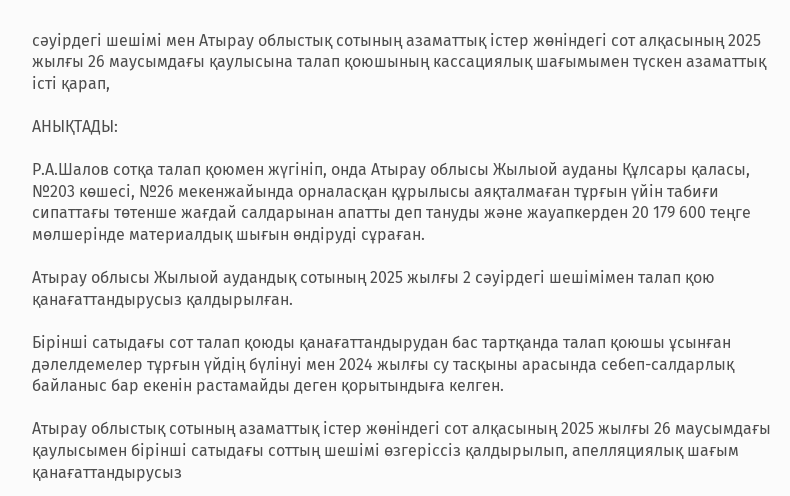сәуірдегі шешімі мен Атырау облыстық сотының азаматтық істер жөніндегі сот алқасының 2025 жылғы 26 маусымдағы қаулысына талап қоюшының кассациялық шағымымен түскен азаматтық істі қарап,

АНЫҚТАДЫ:

Р.А.Шалов сотқа талап қоюмен жүгініп, онда Атырау облысы Жылыой ауданы Құлсары қаласы, №203 көшесі, №26 мекенжайында орналасқан құрылысы аяқталмаған тұрғын үйін табиғи сипаттағы төтенше жағдай салдарынан апатты деп тануды және жауапкерден 20 179 600 теңге мөлшерінде материалдық шығын өндіруді сұраған.

Атырау облысы Жылыой аудандық сотының 2025 жылғы 2 сәуірдегі шешімімен талап қою қанағаттандырусыз қалдырылған.

Бірінші сатыдағы сот талап қоюды қанағаттандырудан бас тартқанда талап қоюшы ұсынған дәлелдемелер тұрғын үйдің бүлінуі мен 2024 жылғы су тасқыны арасында себеп-салдарлық байланыс бар екенін растамайды деген қорытындыға келген.

Атырау облыстық сотының азаматтық істер жөніндегі сот алқасының 2025 жылғы 26 маусымдағы қаулысымен бірінші сатыдағы соттың шешімі өзгеріссіз қалдырылып, апелляциялық шағым қанағаттандырусыз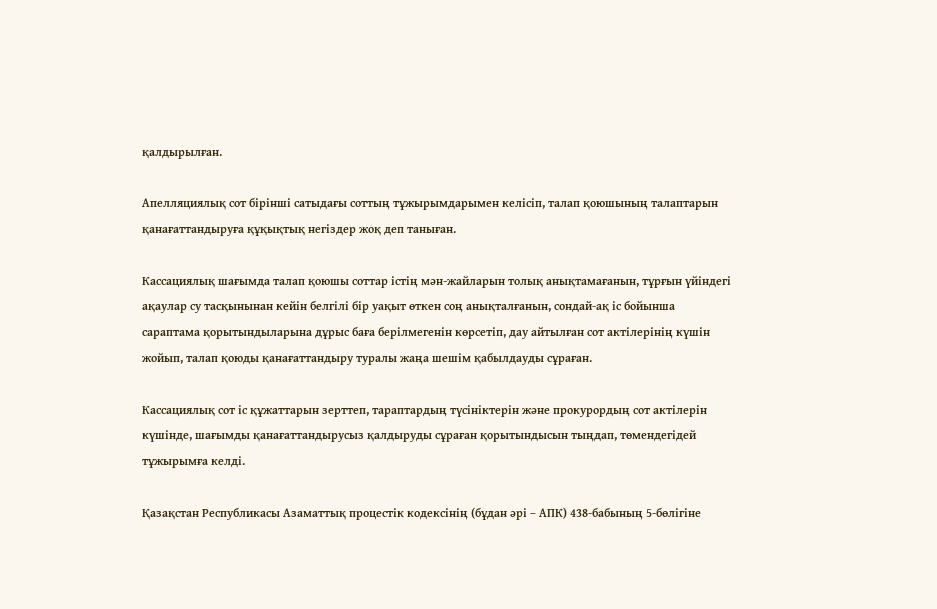қалдырылған.

Апелляциялық сот бірінші сатыдағы соттың тұжырымдарымен келісіп, талап қоюшының талаптарын қанағаттандыруға құқықтық негіздер жоқ деп таныған.

Кассациялық шағымда талап қоюшы соттар істің мән-жайларын толық анықтамағанын, тұрғын үйіндегі ақаулар су тасқынынан кейін белгілі бір уақыт өткен соң анықталғанын, сондай-ақ іс бойынша сараптама қорытындыларына дұрыс баға берілмегенін көрсетіп, дау айтылған сот актілерінің күшін жойып, талап қоюды қанағаттандыру туралы жаңа шешім қабылдауды сұраған.

Кассациялық сот іс құжаттарын зерттеп, тараптардың түсініктерін және прокурордың сот актілерін күшінде, шағымды қанағаттандырусыз қалдыруды сұраған қорытындысын тыңдап, төмендегідей тұжырымға келді.

Қазақстан Республикасы Азаматтық процестік кодексінің (бұдан әрі – АПК) 438-бабының 5-бөлігіне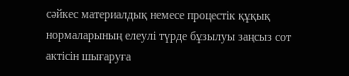сәйкес материалдық немесе процестік құқық нормаларының елеулі түрде бұзылуы заңсыз сот актісін шығаруға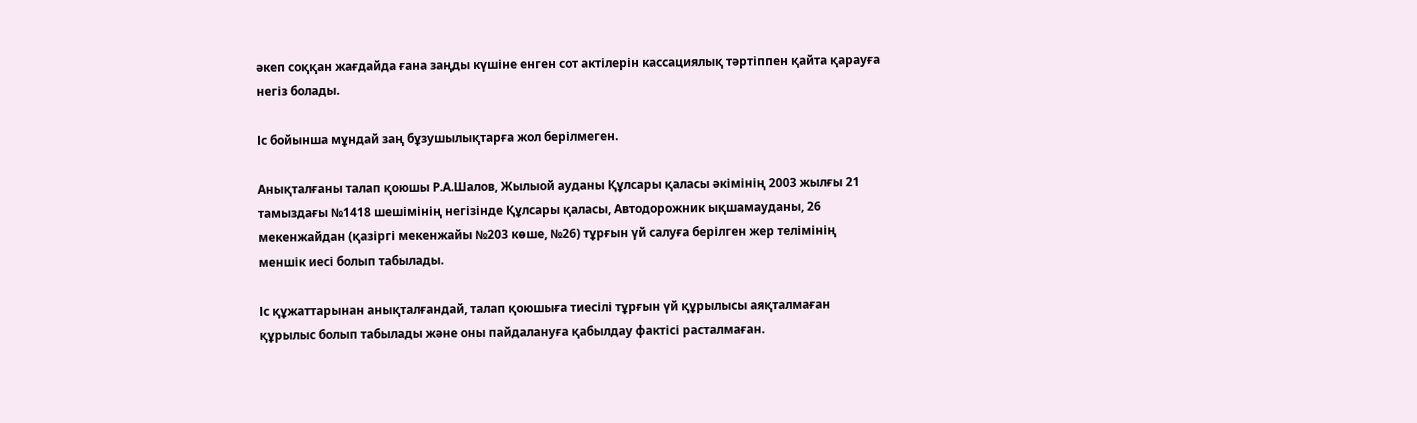әкеп соққан жағдайда ғана заңды күшіне енген сот актілерін кассациялық тәртіппен қайта қарауға негіз болады.

Іс бойынша мұндай заң бұзушылықтарға жол берілмеген.

Анықталғаны талап қоюшы Р.А.Шалов, Жылыой ауданы Құлсары қаласы әкімінің 2003 жылғы 21 тамыздағы №1418 шешімінің негізінде Құлсары қаласы, Автодорожник ықшамауданы, 26 мекенжайдан (қазіргі мекенжайы №203 көше, №26) тұрғын үй салуға берілген жер телімінің меншік иесі болып табылады.

Іс құжаттарынан анықталғандай, талап қоюшыға тиесілі тұрғын үй құрылысы аяқталмаған құрылыс болып табылады және оны пайдалануға қабылдау фактісі расталмаған.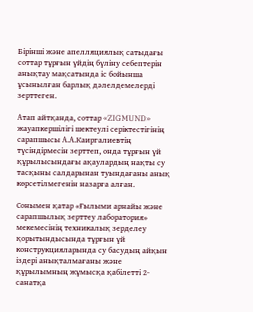Бірінші және апелляциялық сатыдағы соттар тұрғын үйдің бүліну себептерін анықтау мақсатында іс бойынша ұсынылған барлық дәлелдемелерді зерттеген.

Атап айтқанда, соттар «ZIGMUND» жауапкершілігі шектеулі серіктестігінің сарапшысы А.А.Каиргалиевтің түсіндірмесін зерттеп, онда тұрғын үй құрылысындағы ақаулардың нақты су тасқыны салдарынан туындағаны анық көрсетілмегенін назарға алған.

Сонымен қатар «Ғылыми арнайы және сарапшылық зерттеу лаборатория» мекемесінің техникалық зерделеу қорытындысында тұрғын үй конструкцияларында су басудың айқын іздері анықталмағаны және құрылымның жұмысқа қабілетті 2-санатқа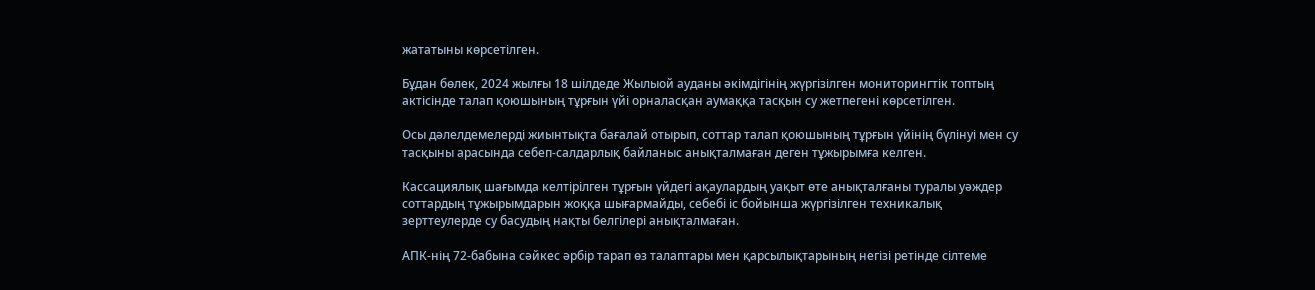жататыны көрсетілген.

Бұдан бөлек, 2024 жылғы 18 шілдеде Жылыой ауданы әкімдігінің жүргізілген мониторингтік топтың актісінде талап қоюшының тұрғын үйі орналасқан аумаққа тасқын су жетпегені көрсетілген.

Осы дәлелдемелерді жиынтықта бағалай отырып, соттар талап қоюшының тұрғын үйінің бүлінуі мен су тасқыны арасында себеп-салдарлық байланыс анықталмаған деген тұжырымға келген.

Кассациялық шағымда келтірілген тұрғын үйдегі ақаулардың уақыт өте анықталғаны туралы уәждер соттардың тұжырымдарын жоққа шығармайды, себебі іс бойынша жүргізілген техникалық зерттеулерде су басудың нақты белгілері анықталмаған.

АПК-нің 72-бабына сәйкес әрбір тарап өз талаптары мен қарсылықтарының негізі ретінде сілтеме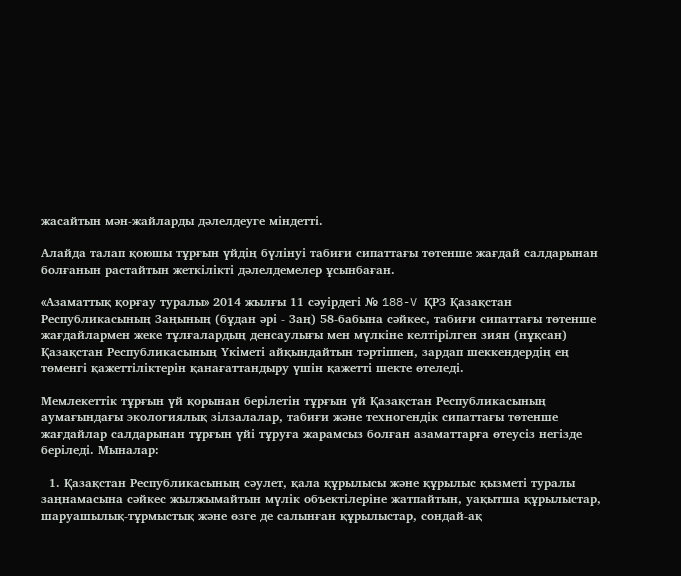жасайтын мән-жайларды дәлелдеуге міндетті.

Алайда талап қоюшы тұрғын үйдің бүлінуі табиғи сипаттағы төтенше жағдай салдарынан болғанын растайтын жеткілікті дәлелдемелер ұсынбаған.

«Азаматтық қорғау туралы» 2014 жылғы 11 сәуірдегі № 188-V ҚРЗ Қазақстан Республикасының Заңының (бұдан әрі - Заң) 58-бабына сәйкес, табиғи сипаттағы төтенше жағдайлармен жеке тұлғалардың денсаулығы мен мүлкіне келтірілген зиян (нұқсан) Қазақстан Республикасының Үкіметі айқындайтын тәртіппен, зардап шеккендердің ең төменгі қажеттіліктерін қанағаттандыру үшін қажетті шекте өтеледі.

Мемлекеттік тұрғын үй қорынан берілетін тұрғын үй Қазақстан Республикасының аумағындағы экологиялық зілзалалар, табиғи және техногендік сипаттағы төтенше жағдайлар салдарынан тұрғын үйі тұруға жарамсыз болған азаматтарға өтеусіз негізде беріледі. Мыналар:

  1. Қазақстан Республикасының сәулет, қала құрылысы және құрылыс қызметі туралы заңнамасына сәйкес жылжымайтын мүлік объектілеріне жатпайтын, уақытша құрылыстар, шаруашылық-тұрмыстық және өзге де салынған құрылыстар, сондай-ақ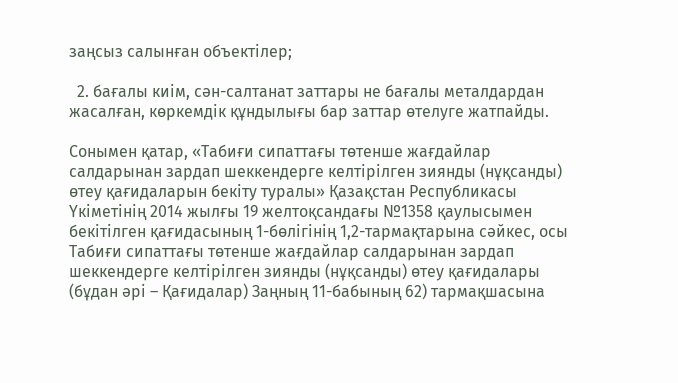заңсыз салынған объектілер;

  2. бағалы киім, сән-салтанат заттары не бағалы металдардан жасалған, көркемдік құндылығы бар заттар өтелуге жатпайды.

Сонымен қатар, «Табиғи сипаттағы төтенше жағдайлар салдарынан зардап шеккендерге келтірілген зиянды (нұқсанды) өтеу қағидаларын бекіту туралы» Қазақстан Республикасы Үкіметінің 2014 жылғы 19 желтоқсандағы №1358 қаулысымен бекітілген қағидасының 1-бөлігінің 1,2-тармақтарына сәйкес, осы Табиғи сипаттағы төтенше жағдайлар салдарынан зардап шеккендерге келтірілген зиянды (нұқсанды) өтеу қағидалары (бұдан әрі – Қағидалар) Заңның 11-бабының 62) тармақшасына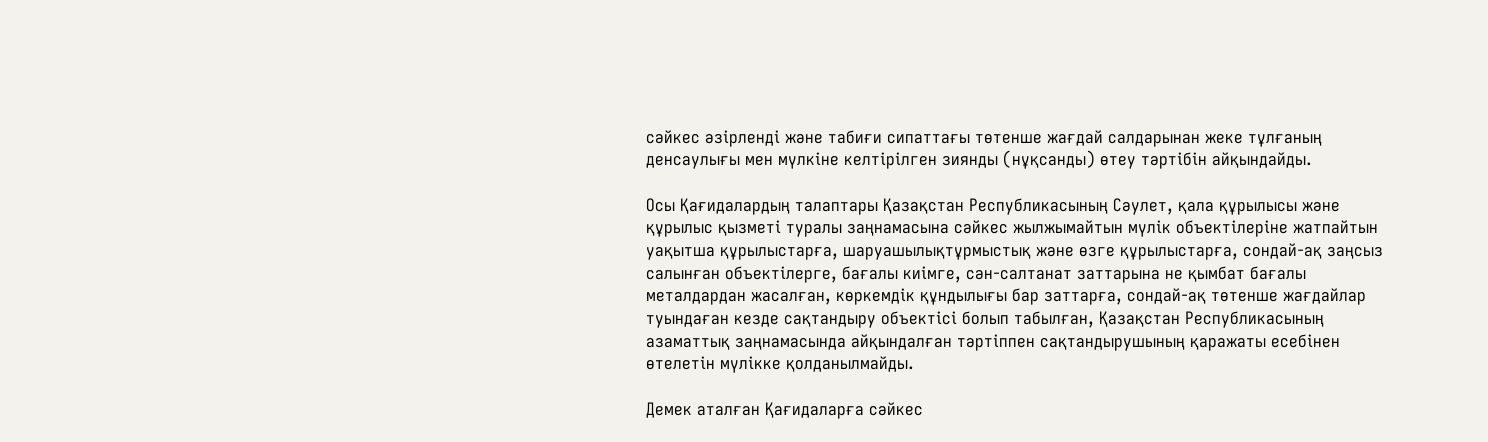сәйкес әзірленді және табиғи сипаттағы төтенше жағдай салдарынан жеке тұлғаның денсаулығы мен мүлкіне келтірілген зиянды (нұқсанды) өтеу тәртібін айқындайды.

Осы Қағидалардың талаптары Қазақстан Республикасының Сәулет, қала құрылысы және құрылыс қызметі туралы заңнамасына сәйкес жылжымайтын мүлік объектілеріне жатпайтын уақытша құрылыстарға, шаруашылықтұрмыстық және өзге құрылыстарға, сондай-ақ заңсыз салынған объектілерге, бағалы киімге, сән-салтанат заттарына не қымбат бағалы металдардан жасалған, көркемдік құндылығы бар заттарға, сондай-ақ төтенше жағдайлар туындаған кезде сақтандыру объектісі болып табылған, Қазақстан Республикасының азаматтық заңнамасында айқындалған тәртіппен сақтандырушының қаражаты есебінен өтелетін мүлікке қолданылмайды.

Демек аталған Қағидаларға сәйкес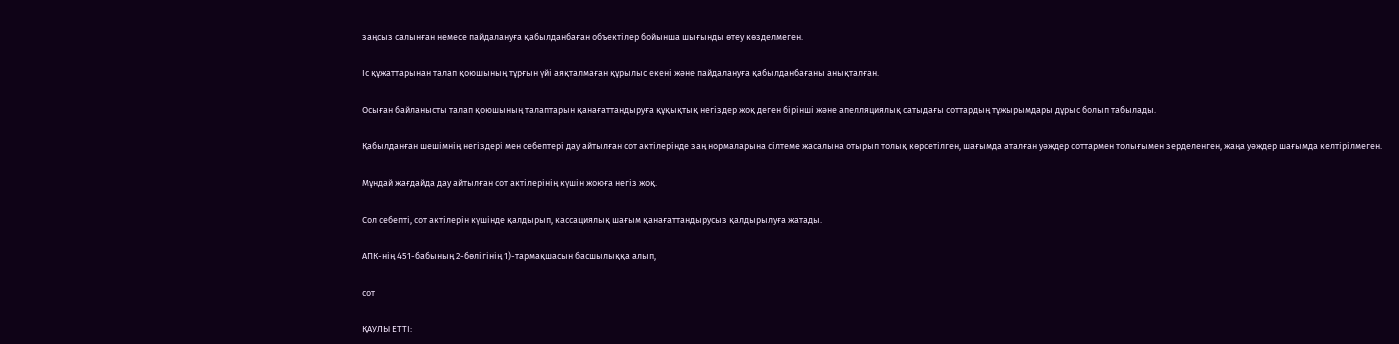заңсыз салынған немесе пайдалануға қабылданбаған объектілер бойынша шығынды өтеу көзделмеген.

Іс құжаттарынан талап қоюшының тұрғын үйі аяқталмаған құрылыс екені және пайдалануға қабылданбағаны анықталған.

Осыған байланысты талап қоюшының талаптарын қанағаттандыруға құқықтық негіздер жоқ деген бірінші және апелляциялық сатыдағы соттардың тұжырымдары дұрыс болып табылады.

Қабылданған шешімнің негіздері мен себептері дау айтылған сот актілерінде заң нормаларына сілтеме жасалына отырып толық көрсетілген, шағымда аталған уәждер соттармен толығымен зерделенген, жаңа уәждер шағымда келтірілмеген.

Мұндай жағдайда дау айтылған сот актілерінің күшін жоюға негіз жоқ.

Сол себепті, сот актілерін күшінде қалдырып, кассациялық шағым қанағаттандырусыз қалдырылуға жатады.

АПК-нің 451-бабының 2-бөлігінің 1)-тармақшасын басшылыққа алып,

сот

ҚАУЛЫ ЕТТІ: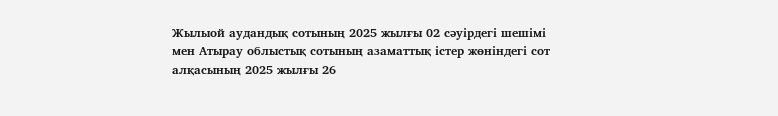Жылыой аудандық сотының 2025 жылғы 02 сәуірдегі шешімі мен Атырау облыстық сотының азаматтық істер жөніндегі сот алқасының 2025 жылғы 26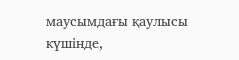маусымдағы қаулысы күшінде,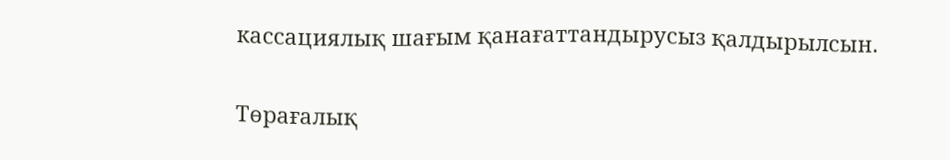кассациялық шағым қанағаттандырусыз қалдырылсын.

Төрағалық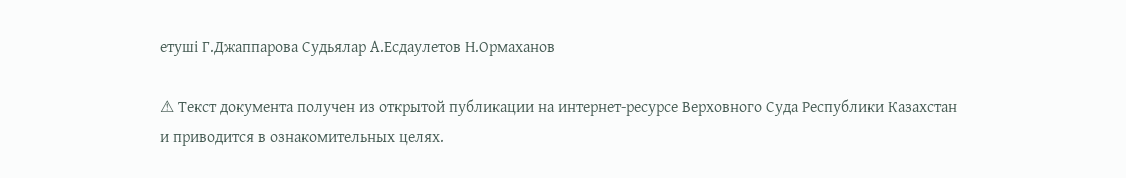етуші Г.Джаппарова Судьялар А.Есдаулетов Н.Ормаханов

⚠ Текст документа получен из открытой публикации на интернет-ресурсе Верховного Суда Республики Казахстан и приводится в ознакомительных целях.